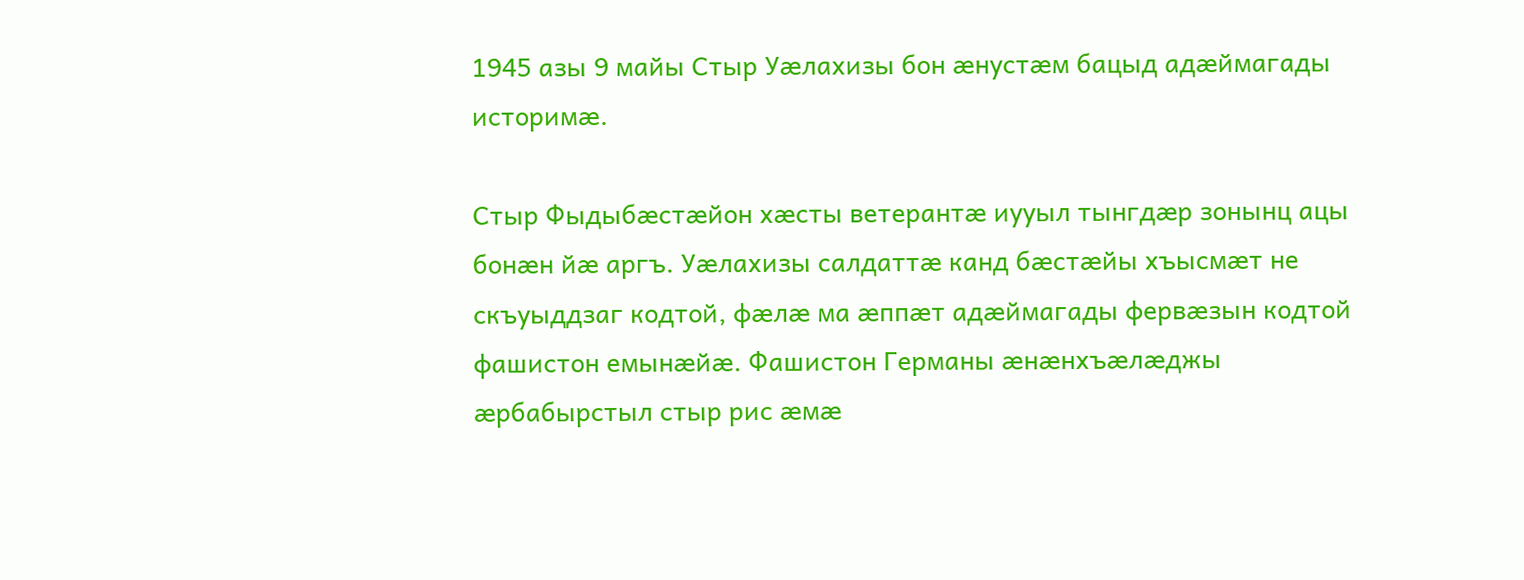1945 азы 9 майы Стыр Уæлахизы бон æнустæм бацыд адæймагады историмæ.

Стыр Фыдыбæстæйон хæсты ветерантæ иууыл тынгдæр зонынц ацы бонæн йæ аргъ. Уæлахизы салдаттæ канд бæстæйы хъысмæт не скъуыддзаг кодтой, фæлæ ма æппæт адæймагады фервæзын кодтой фашистон емынæйæ. Фашистон Германы æнæнхъæлæджы æрбабырстыл стыр рис æмæ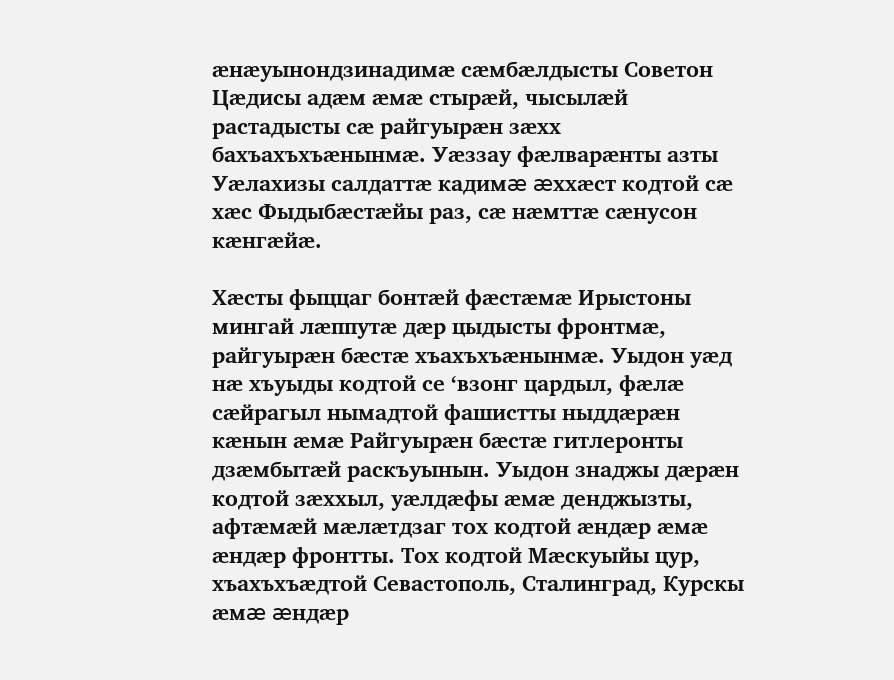æнæуынондзинадимæ сæмбæлдысты Советон Цæдисы адæм æмæ стырæй, чысылæй растадысты сæ райгуырæн зæхх бахъахъхъæнынмæ. Уæззау фæлварæнты азты Уæлахизы салдаттæ кадимæ æххæст кодтой сæ хæс Фыдыбæстæйы раз, сæ нæмттæ сæнусон кæнгæйæ.

Хæсты фыццаг бонтæй фæстæмæ Ирыстоны мингай лæппутæ дæр цыдысты фронтмæ, райгуырæн бæстæ хъахъхъæнынмæ. Уыдон уæд нæ хъуыды кодтой се ‘взонг цардыл, фæлæ сæйрагыл нымадтой фашистты ныддæрæн кæнын æмæ Райгуырæн бæстæ гитлеронты дзæмбытæй раскъуынын. Уыдон знаджы дæрæн кодтой зæххыл, уæлдæфы æмæ денджызты, афтæмæй мæлæтдзаг тох кодтой æндæр æмæ æндæр фронтты. Тох кодтой Мæскуыйы цур, хъахъхъæдтой Севастополь, Сталинград, Курскы æмæ æндæр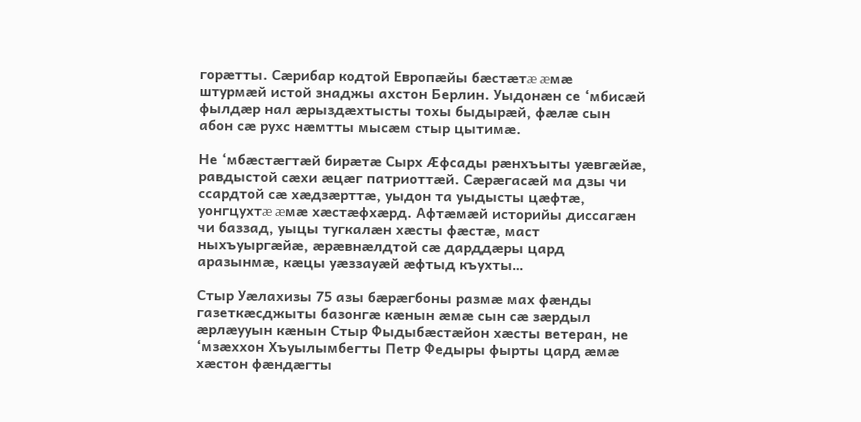горæтты. Сæрибар кодтой Европæйы бæстæтæ æмæ штурмæй истой знаджы ахстон Берлин. Уыдонæн се ‘мбисæй фылдæр нал æрыздæхтысты тохы быдырæй, фæлæ сын абон сæ рухс нæмтты мысæм стыр цытимæ.

Не ‘мбæстæгтæй бирæтæ Сырх Æфсады рæнхъыты уæвгæйæ, равдыстой сæхи æцæг патриоттæй. Сæрæгасæй ма дзы чи ссардтой сæ хæдзæрттæ, уыдон та уыдысты цæфтæ, уонгцухтæ æмæ хæстæфхæрд. Афтæмæй историйы диссагæн чи баззад, уыцы тугкалæн хæсты фæстæ, маст ныхъуыргæйæ, æрæвнæлдтой сæ дарддæры цард аразынмæ, кæцы уæззауæй æфтыд къухты…

Стыр Уæлахизы 75 азы бæрæгбоны размæ мах фæнды газеткæсджыты базонгæ кæнын æмæ сын сæ зæрдыл æрлæууын кæнын Стыр Фыдыбæстæйон хæсты ветеран, не ‘мзæххон Хъуылымбегты Петр Федыры фырты цард æмæ хæстон фæндæгты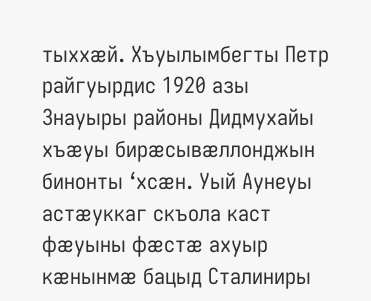тыххæй. Хъуылымбегты Петр райгуырдис 1920 азы Знауыры районы Дидмухайы хъæуы бирæсывæллонджын бинонты ‘хсæн. Уый Аунеуы астæуккаг скъола каст  фæуыны фæстæ ахуыр кæнынмæ бацыд Сталиниры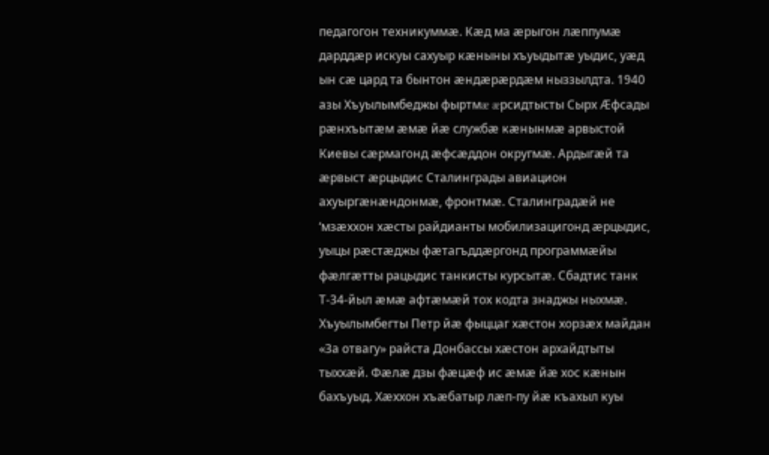педагогон техникуммæ. Кæд ма æрыгон лæппумæ дарддæр искуы сахуыр кæныны хъуыдытæ уыдис, уæд ын сæ цард та бынтон æндæрæрдæм ныззылдта. 1940 азы Хъуылымбеджы фыртмæ æрсидтысты Сырх Æфсады рæнхъытæм æмæ йæ службæ кæнынмæ арвыстой Киевы сæрмагонд æфсæддон округмæ. Ардыгæй та æрвыст æрцыдис Сталинграды авиацион ахуыргæнæндонмæ, фронтмæ. Сталинградæй не ‘мзæххон хæсты райдианты мобилизацигонд æрцыдис, уыцы рæстæджы фæтагъддæргонд программæйы фæлгæтты рацыдис танкисты курсытæ. Сбадтис танк Т-34-йыл æмæ афтæмæй тох кодта знаджы ныхмæ. Хъуылымбегты Петр йæ фыццаг хæстон хорзæх майдан «За отвагу» райста Донбассы хæстон архайдтыты тыххæй. Фæлæ дзы фæцæф ис æмæ йæ хос кæнын бахъуыд. Хæххон хъæбатыр лæп-пу йæ къахыл куы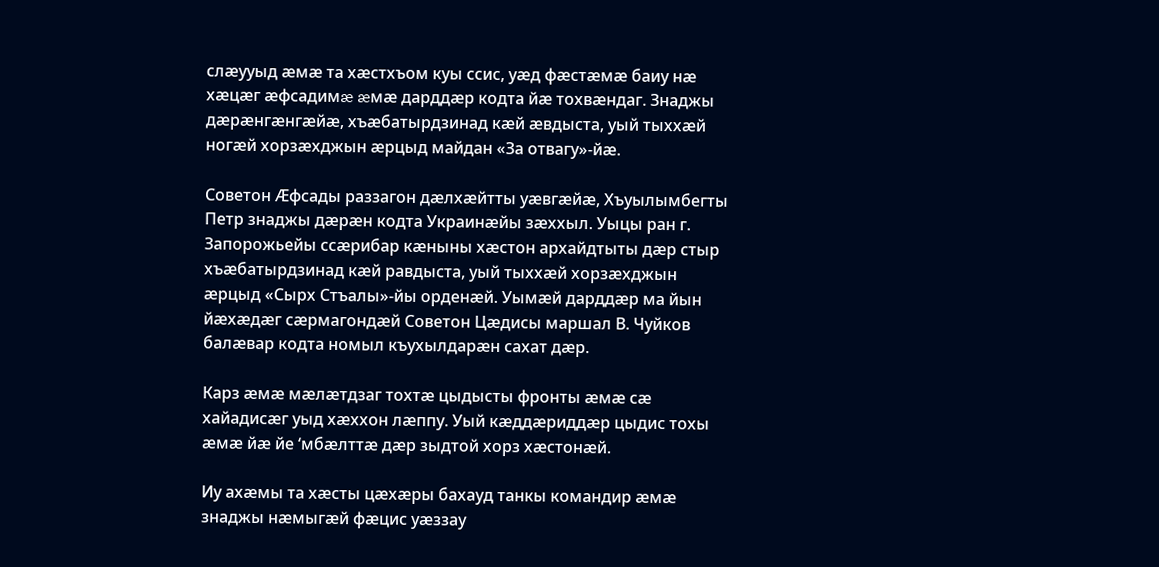слæууыд æмæ та хæстхъом куы ссис, уæд фæстæмæ баиу нæ хæцæг æфсадимæ æмæ дарддæр кодта йæ тохвæндаг. Знаджы дæрæнгæнгæйæ, хъæбатырдзинад кæй æвдыста, уый тыххæй ногæй хорзæхджын æрцыд майдан «За отвагу»-йæ.

Советон Æфсады раззагон дæлхæйтты уæвгæйæ, Хъуылымбегты Петр знаджы дæрæн кодта Украинæйы зæххыл. Уыцы ран г. Запорожьейы ссæрибар кæныны хæстон архайдтыты дæр стыр хъæбатырдзинад кæй равдыста, уый тыххæй хорзæхджын æрцыд «Сырх Стъалы»-йы орденæй. Уымæй дарддæр ма йын йæхæдæг сæрмагондæй Советон Цæдисы маршал В. Чуйков балæвар кодта номыл къухылдарæн сахат дæр.

Карз æмæ мæлæтдзаг тохтæ цыдысты фронты æмæ сæ хайадисæг уыд хæххон лæппу. Уый кæддæриддæр цыдис тохы æмæ йæ йе ‘мбæлттæ дæр зыдтой хорз хæстонæй.

Иу ахæмы та хæсты цæхæры бахауд танкы командир æмæ знаджы нæмыгæй фæцис уæззау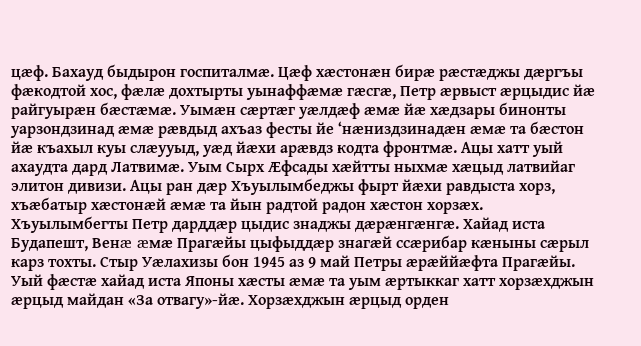цæф. Бахауд быдырон госпиталмæ. Цæф хæстонæн бирæ рæстæджы дæргъы фæкодтой хос, фæлæ дохтырты уынаффæмæ гæсгæ, Петр æрвыст æрцыдис йæ райгуырæн бæстæмæ. Уымæн сæртæг уæлдæф æмæ йæ хæдзары бинонты уарзондзинад æмæ рæвдыд ахъаз фесты йе ‘нæниздзинадæн æмæ та бæстон йæ къахыл куы слæууыд, уæд йæхи арæвдз кодта фронтмæ. Ацы хатт уый ахаудта дард Латвимæ. Уым Сырх Æфсады хæйтты ныхмæ хæцыд латвийаг элитон дивизи. Ацы ран дæр Хъуылымбеджы фырт йæхи равдыста хорз, хъæбатыр хæстонæй æмæ та йын радтой радон хæстон хорзæх. Хъуылымбегты Петр дарддæр цыдис знаджы дæрæнгæнгæ. Хайад иста Будапешт, Венæ æмæ Прагæйы цыфыддæр знагæй ссæрибар кæныны сæрыл карз тохты. Стыр Уæлахизы бон 1945 аз 9 май Петры æрæййæфта Прагæйы. Уый фæстæ хайад иста Японы хæсты æмæ та уым æртыккаг хатт хорзæхджын æрцыд майдан «За отвагу»-йæ. Хорзæхджын æрцыд орден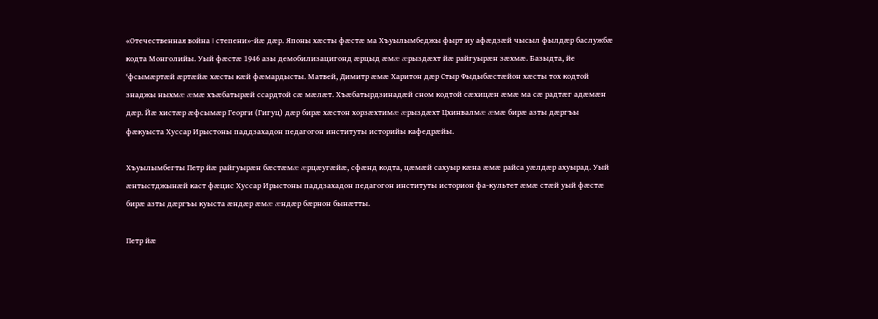«Отечественная война I степени»-йæ дæр. Японы хæсты фæстæ ма Хъуылымбеджы фырт иу афæдзæй чысыл фылдæр баслужбæ кодта Монголийы. Уый фæстæ 1946 азы демобилизацигонд æрцыд æмæ æрыздæхт йæ райгуырæн зæхмæ. Базыдта, йе ‘фсымæртæй æртæйæ хæсты кæй фæмардысты. Матвей, Димитр æмæ Харитон дæр Стыр Фыдыбæстæйон хæсты тох кодтой знаджы ныхмæ æмæ хъæбатырæй ссардтой сæ мæлæт. Хъæбатырдзинадæй сном кодтой сæхицæн æмæ ма сæ радтæг адæмæн дæр. Йæ хистæр æфсымæр Георги (Гигуц) дæр бирæ хæстон хорзæхтимæ æрыздæхт Цхинвалмæ æмæ бирæ азты дæргъы фæкуыста Хуссар Ирыстоны паддзахадон педагогон институты историйы кафедрæйы.

Хъуылымбегты Петр йæ райгуырæн бæстæмæ æрцæугæйæ, сфæнд кодта, цæмæй сахуыр кæна æмæ райса уæлдæр ахуырад. Уый æнтыстджынæй каст фæцис Хуссар Ирыстоны паддзахадон педагогон институты историон фа-культет æмæ стæй уый фæстæ бирæ азты дæргъы куыста æндæр æмæ æндæр бæрнон бынæтты.

Петр йæ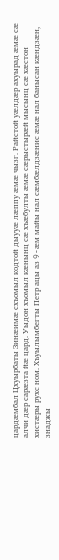цардæмбал Цхуырбаты Зинæимæ схъомыл кодтой дыууæ лæппу æмæ чызг. Райстой уæлдæр ахуырад æмæ сæ алчи дæр сарæзта йæ цард. Уыдон хъомыл кæнынц сæ хъæбулты æмæ сæрыстырæй мысынц сæ хæстон хистæры рухс ном. Хъуылымбегты Петр ацы аз 9-æм майы нал сæмбæлдзæнис æмæ нал банысан кæндзæн, знаджы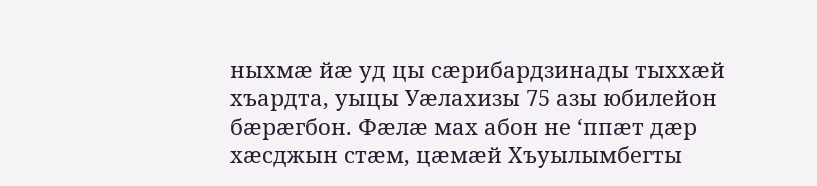ныхмæ йæ уд цы сæрибардзинады тыххæй хъардта, уыцы Уæлахизы 75 азы юбилейон бæрæгбон. Фæлæ мах абон не ‘ппæт дæр хæсджын стæм, цæмæй Хъуылымбегты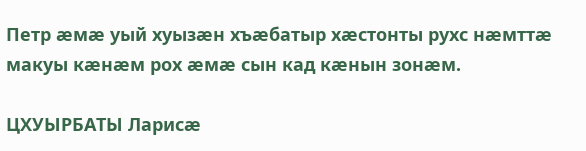Петр æмæ уый хуызæн хъæбатыр хæстонты рухс нæмттæ макуы кæнæм рох æмæ сын кад кæнын зонæм.

ЦХУЫРБАТЫ Ларисæ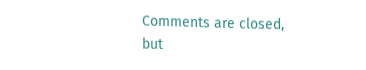Comments are closed, but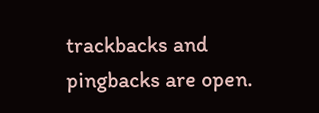trackbacks and pingbacks are open.